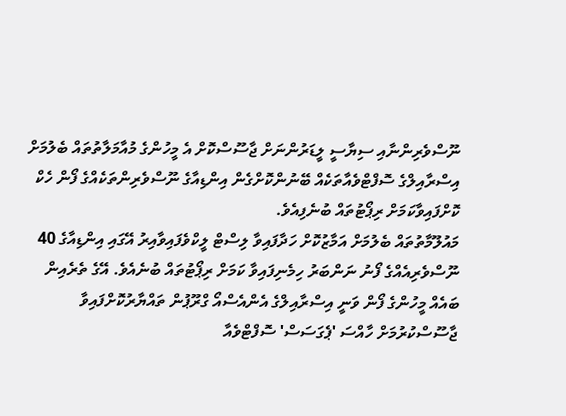ނޫސްވެރިންނާއި ސިޔާސީ ލީޑަރުންނަށް ޖާސޫސްކޮށް އެ މީހުންގެ މުއާމަލާތުތައް ބެލުމަށް އިސްރާއިލްގެ ސޮފްޓްވެއާތަކެއް ބޭނުންކޮށްގެން އިންޑިއާގެ ނޫސްވެރިންތަކެއްގެ ފޯން ހެކް ކޮށްފައިވާކަމަށް ރިޕޯޓުތައް ބުނެފިއެވެ.
މައުލޫމާތުތައް ބެލުމަށް އަމާޒުކޮށް ހަދާފައިވާ ލިސްޓް ލީކްވެފައިވާއިރު އޭގައި އިންޑިއާގެ 40 ނޫސްވެރިއެއްގެ ފޯނު ނަންބަރު ހިމެނިފައިވާ ކަމަށް ރިޕޯޓުތައް ބުނެއެވެ. އޭގެ ތެރެއިން ބައެއް މީހުންގެ ފޯން ވަނީ އިސްރާއިލްގެ އެންއެސްއޯ ގްރޫޕުން ތައްޔާރުކޮށްފައިވާ ޖާސޫސްކުރުމަށް ހާއްސަ 'ޕެގަސަސް' ސޮފްޓްވެއާ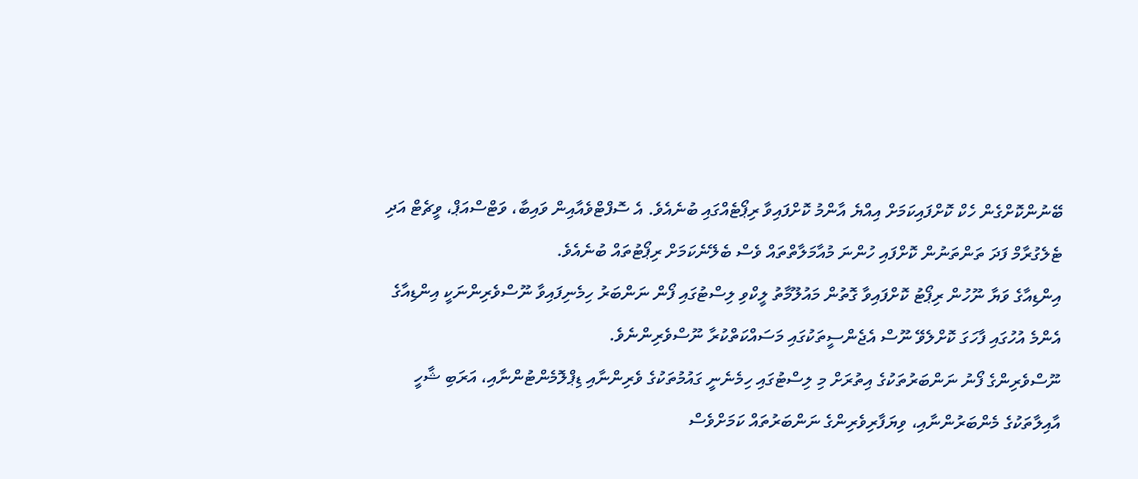ބޭނުންކޮށްގެން ހެކް ކޮށްފައިކަމަށް އިއްޔެ އާންމު ކޮށްފައިވާ ރިޕޯޓެއްގައި ބުނެއެވެ. އެ ސޮފްޓްވެއާއިން ވައިބާ، ވަޓްސްއަޕް، ވީޗެޓް އަދި ޓެލެގުރާމް ފަދަ ތަންތަނުން ކޮށްފައި ހުންނަ މުއާމަލާތްތައް ވެސް ބެލޭނެކަމަށް ރިޕޯޓުތައް ބުނެއެވެ.
އިންޑިއާގެ ވަޔާ ނޫހުން ރިޕޯޓު ކޮށްފައިވާ ގޮތުން މައުލޫމާތު ލީކްވި ލިސްޓުގައި ފޯން ނަންބަރު ހިމެނިފައިވާ ނޫސްވެރިންނަކީ އިންޑިއާގެ އެންމެ އުހުގައި ފާހަގަ ކޮށްލެވޭ ނޫސް އެޖެންސީތަކުގައި މަސައްކަތްކުރާ ނޫސްވެރިންނެވެ.
ނޫސްވެރިންގެ ފޯނު ނަންބަރުތަކުގެ އިތުރަށް މި ލިސްޓުގައި ހިމެނެނީ ގައުމުތަކުގެ ވެރިންނާއި ޑިޕްލޮމެންޓުންނާއި، އަރަބި ޝާހީ އާއިލާތަކުގެ މެންބަރުންނާއި، ވިޔަފާރިވެރިންގެ ނަންބަރުތައް ކަމަށްވެސް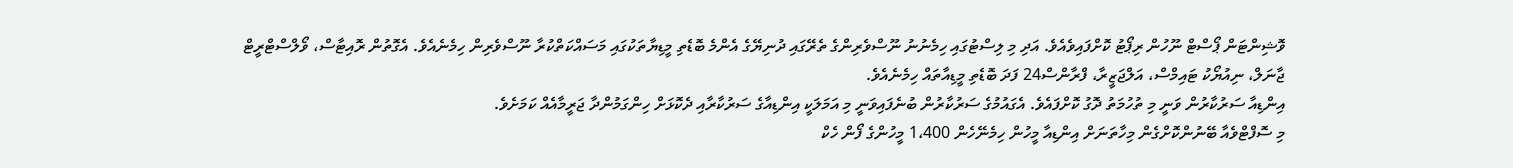ވޮޝިންޓަން ޕޯސްޓް ނޫހުން ރިޕޯޓު ކޮށްފައިވެއެވެ. އަދި މި ލިސްޓުގައި ހިމެނުނު ނޫސްވެރިންގެ ތެރޭގައި ދުނިޔޭގެ އެންމެ ބޮޑެތި މީޑިޔާތަކުގައި މަސައްކަތްކުރާ ނޫސްވެރިން ހިމެނެއެވެ. އެގޮތުން ރޮއިޓާސް، ވޯލްސްޓްރީޓް ޖާނަލް، ނިއުޔޯކު ޓައިމްސް، އަލްޖަޒީރާ، ފްރާންސް24 ފަދަ ބޮޑެތި މީޑިއާތައް ހިމެނެއެވެ.
އިންޑިއާ ސަރުކާރުން ވަނީ މި ތުހުމަތު ދޮގު ކޮށްފައެވެ. އެގައުމުގެ ސަރުކާރުން ބުނެފައިވަނީ މި އަމަލަކީ އިންޑިއާގެ ސަރުކާރާއި ދެކޮޅަށް ހިންގަމުންދާ ޖަރީމާއެއް ކަމަށެވެ.
މި ސޮފްޓްވެއާ ބޭނުންކޮށްގެން މިހާތަނަށް އިންޑިއާ މީހުން ހިމެނޭހެން 1،400 މީހުންގެ ފޯން ހެކް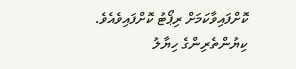ކޮށްފައިވާކަމަށް ރިޕޯޓު ކޮށްފައިވެއެވެ.
ކިޔުންތެރިންގެ ހިޔާލު